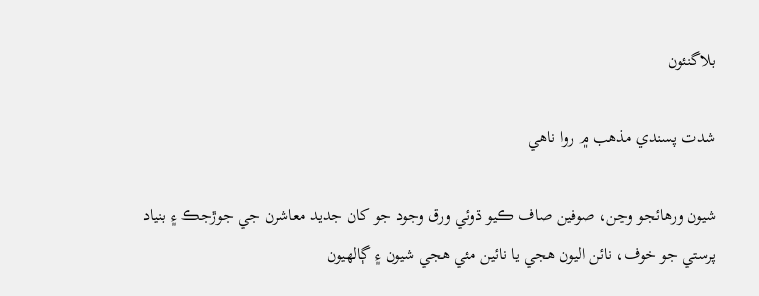بلاگنئون

شدت پسندي مذهب ۾ روا ناهي

شيون ورهائجو وڃن، صوفين صاف ڪيو ڌوئي ورق وجود جو کان جديد معاشرن جي جوڙجڪ ۽ بنياد پرستي جو خوف، نائن اليون هجي يا نائين مئي هجي شيون ۽ ڳالهيون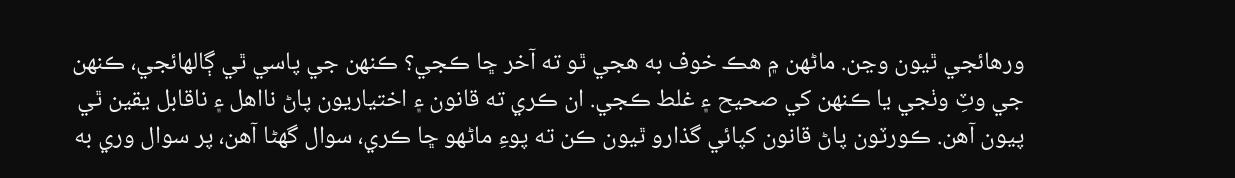ورهائجي ٿيون وڃن. ماڻهن ۾ هڪ خوف به هجي ٿو ته آخر ڇا ڪجي؟ ڪنهن جي پاسي ٿي ڳالهائجي، ڪنهن جي وٽِ وٺجي يا ڪنهن کي صحيح ۽ غلط ڪجي. ان ڪري ته قانون ۽ اختياريون پاڻ نااهل ۽ ناقابل يقين ٿي پيون آهن. ڪورٽون پاڻ قانون کپائي گذارو ٿيون ڪن ته پوءِ ماڻهو ڇا ڪري، سوال گهڻا آهن، پر سوال وري به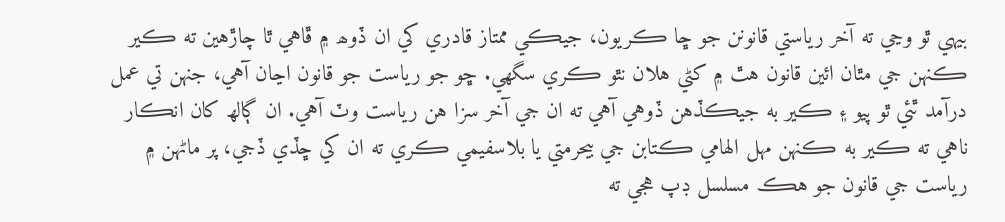بيهي ٿو وڃي ته آخر رياستي قانونن جو ڇا ڪريون، جيڪي ممتاز قادري کي ان ڏوھ ۾ ڦاهي ٿا چاڙهين ته ڪير ڪنهن جي مٿان ائين قانون هٿ ۾ کڻي هلان نٿو ڪري سگهي. ڇو جو رياست جو قانون اڃان آهي، جنهن تي عمل درآمد ٿئي ٿو پيو ۽ ڪير به جيڪڏهن ڏوهي آهي ته ان جي آخر سزا هن رياست وٽ آهي. ان ڳالھ کان انڪار ناهي ته ڪير به ڪنهن مهل الهامي ڪتابن جي بيحرمتي يا بلاسفيمي ڪري ته ان کي ڇڏي ڏجي، پر ماڻهن ۾ رياست جي قانون جو هڪ مسلسل ڊپ هجي ته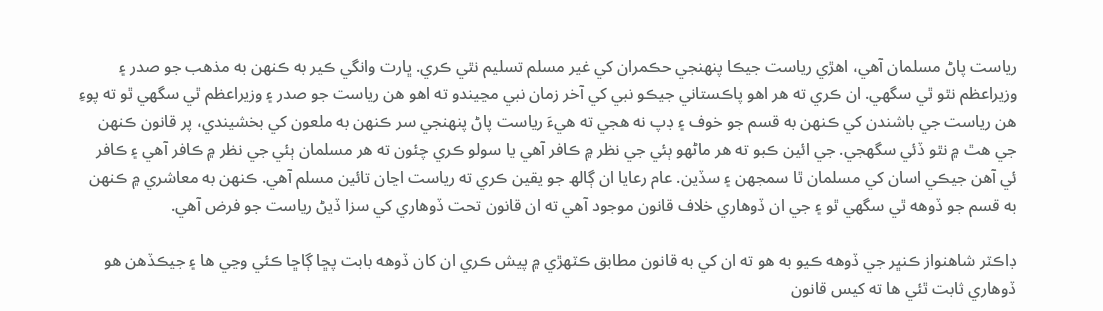رياست پاڻ مسلمان آهي، اهڙي رياست جيڪا پنهنجي حڪمران کي غير مسلم تسليم نٿي ڪري. ڀارت وانگي ڪير به ڪنهن به مذهب جو صدر ۽ وزيراعظم نٿو ٿي سگهي. ان ڪري ته هر اهو پاڪستاني جيڪو نبي کي آخر زمان نبي مڃيندو ته اهو هن رياست جو صدر ۽ وزيراعظم ٿي سگهي ٿو ته پوءِ هن رياست جي باشندن کي ڪنهن به قسم جو خوف ۽ ڊپ نه هجي ته هيءَ رياست پاڻ پنهنجي سر ڪنهن به ملعون کي بخشيندي، پر قانون ڪنهن جي هٿ ۾ نٿو ڏئي سگهجي. جي ائين ڪبو ته هر ماڻهو ٻئي جي نظر ۾ ڪافر آهي يا سولو ڪري چئون ته هر مسلمان ٻئي جي نظر ۾ ڪافر آهي ۽ ڪافر ئي آهن جيڪي اسان کي مسلمان ٿا سمجهن ۽ سڏين. عام رعايا ان ڳالھ جو يقين ڪري ته رياست اڃان تائين مسلم آهي. ڪنهن به معاشري ۾ ڪنهن به قسم جو ڏوهه ٿي سگهي ٿو ۽ جي ان ڏوهاري خلاف قانون موجود آهي ته ان قانون تحت ڏوهاري کي سزا ڏيڻ رياست جو فرض آهي.

ڊاڪٽر شاهنواز ڪنڀر جي ڏوهه ڪيو به هو ته ان کي به قانون مطابق ڪٽهڙي ۾ پيش ڪري ان کان ڏوهه بابت پڇا ڳاڇا ڪئي وڃي ها ۽ جيڪڏهن هو ڏوهاري ثابت ٿئي ها ته کيس قانون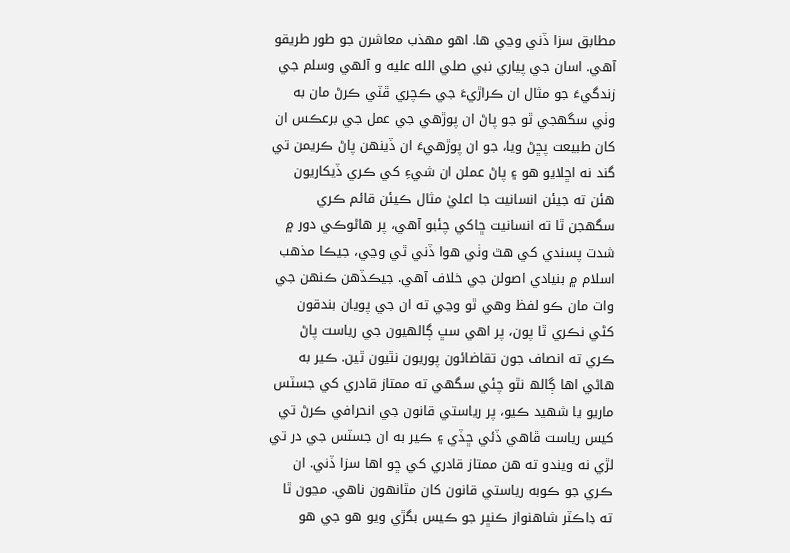مطابق سزا ڏني وڃي ها. اهو مهذب معاشرن جو طور طريقو آهي. اسان جي پياري نبي صلي الله عليه و آلهي وسلم جي زندگيءَ جو مثال ان ڪراڙيءَ جي ڪچري ڦٽي ڪرڻ مان به وٺي سگهجي ٿو جو پاڻ ان پوڙهي جي عمل جي برعڪس ان کان طبيعت پڇڻ ويا، جو ان پوڙهيءَ ان ڏينهن پاڻ ڪريمن تي گند نه اڇلايو هو ۽ پاڻ عملن ان شيءِ کي ڪري ڏيکاريون هئن ته جيئن انسانيت جا اعليٰ مثال ڪيئن قائم ڪري سگهجن ٿا ته انسانيت ڇاکي چئبو آهي، پر هاڻوڪي دور ۾ شدت پسندي کي هٿ وٺي هوا ڏني ٿي وڃي، جيڪا مذهب اسلام ۾ بنيادي اصولن جي خلاف آهي. جيڪڏهن ڪنهن جي وات مان ڪو لفظ وهي ٿو وڃي ته ان جي پويان بندقون کڻي نڪري ٿا پون، پر اهي سڀ ڳالهيون جي رياست پاڻ ڪري ته انصاف جون تقاضائون پوريون نٿيون ٿين. ڪير به هاڻي اها ڳالھ نٿو چئي سگهي ته ممتاز قادري کي جسٽس ماريو يا شهيد ڪيو، پر رياستي قانون جي انحرافي ڪرڻ تي کيس رياست ڦاهي ڏئي ڇڏي ۽ ڪير به ان جسٽس جي در تي لڙي نه ويندو ته هن ممتاز قادري کي ڇو اها سزا ڏني. ان ڪري جو ڪوبه رياستي قانون کان مٿانهون ناهي. مڃون ٿا ته ڊاڪٽر شاهنواز ڪنڀر جو ڪيس بگڙي ويو هو جي هو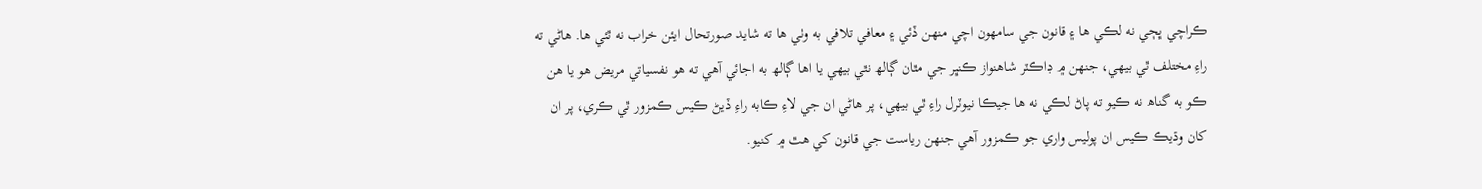ڪراچي ڀڄي نه لڪي ها ۽ قانون جي سامهون اچي منهن ڏئي ۽ معافي تلافي به وٺي ها ته شايد صورتحال ايئن خراب نه ٿئي ها. هاڻي ته راءِ مختلف ٿي بيهي، جنهن ۾ ڊاڪٽر شاهنواز ڪنڀر جي مٿان ڳالھ نٿي بيهي يا اها ڳالھ به اجائي آهي ته هو نفسياتي مريض هو يا هن ڪو به گناھ نه ڪيو ته پاڻ لڪي نه ها جيڪا نيوٽرل راءِ ٿي بيهي، پر هاڻي ان جي لاءِ ڪابه راءِ ڏيڻ ڪيس ڪمزور ٿي ڪري، پر ان کان وڌيڪ ڪيس ان پوليس واري جو ڪمزور آهي جنهن رياست جي قانون کي هٿ ۾ کنيو.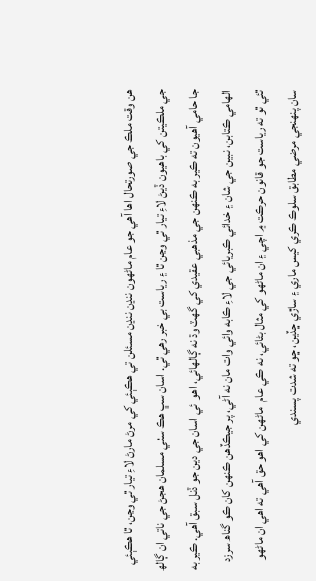هن وقت ملڪ جي صورتحال اها آهي جو عام ماڻهون ننڍن ننڍن مسئلن تي هڪٻئي کي مرڻ مارڻ لاءِ تيار ٿي وڃن، ٿا هڪٻئي جي ملڪيتن کي باهيون ڏيڻ لاءِ تيار ٿي وڃن ٿا ۽ رياست بي خبر رهي ٿي. اسان سڀ هڪ سٺي مسلمان هجڻ جي ناتي ان ڳالھ جا حامي آهيون ته ڪير به ڪنهن جي مذهبي عقيدي کي گهٽ وڌ نه ڳالهائي، اهو  ئي اسان جي دين جو ڏنل سبق آهي. ڪير به الهامي ڪتابن، نبين جي شان ۽ خدائي ڪبريائي جي لاءِ ڪابه وائي وات مان نه آڻي، پر جيڪڏهن ڪنهن کان ڪو گناھ سرزد ٿئي ٿو ته رياست جو قانون حرڪت ۾ اچي ۽ ان ماڻهو کي مثال بڻائي، نه ڪي عام  ماڻهن کي اهو حق آهي ته اهي ان ماڻهو سان پنهنجي مرضي مطابق سلوڪ ڪري کيس ماري ۽ ساڙي ڇڏين، ڇو ته شدت پسندي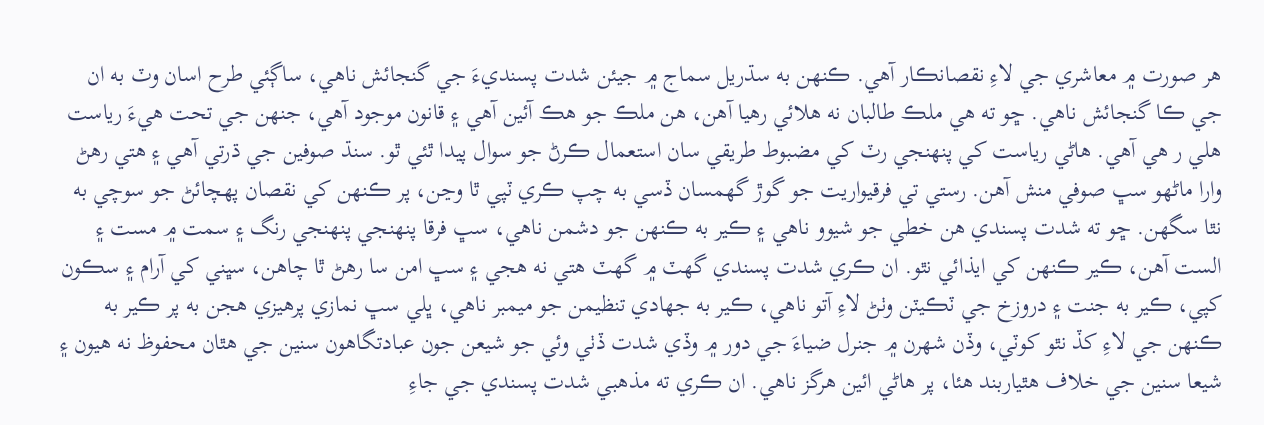هر صورت ۾ معاشري جي لاءِ نقصانڪار آهي. ڪنهن به سڌريل سماج ۾ جيئن شدت پسنديءَ جي گنجائش ناهي، ساڳئي طرح اسان وٽ به ان جي ڪا گنجائش ناهي. ڇو ته هي ملڪ طالبان نه هلائي رهيا آهن، هن ملڪ جو هڪ آئين آهي ۽ قانون موجود آهي، جنهن جي تحت هيءَ رياست هلي ر هي آهي. هاڻي رياست کي پنهنجي رٽ کي مضبوط طريقي سان استعمال ڪرڻ جو سوال پيدا ٿئي ٿو. سنڌ صوفين جي ڌرتي آهي ۽ هتي رهڻ وارا ماڻهو سڀ صوفي منش آهن. رستي تي فرقيواريت جو گوڙ گهمسان ڏسي به چپ ڪري ٽپي ٿا وڃن، پر ڪنهن کي نقصان پهچائڻ جو سوچي به نٿا سگهن. ڇو ته شدت پسندي هن خطي جو شيوو ناهي ۽ ڪير به ڪنهن جو دشمن ناهي، سڀ فرقا پنهنجي پنهنجي رنگ ۽ سمت ۾ مست ۽ الست آهن، ڪير ڪنهن کي ايذائي نٿو. ان ڪري شدت پسندي گهٽ ۾ گهٽ هتي نه هجي ۽ سڀ امن سا رهڻ ٿا چاهن، سڀني کي آرام ۽ سڪون کپي، ڪير به جنت ۽ دروزخ جي ٽڪيٽن وٺڻ لاءِ آتو ناهي، ڪير به جهادي تنظيمن جو ميمبر ناهي، ڀلي سڀ نمازي پرهيزي هجن به پر ڪير به ڪنهن جي لاءِ کڏ نٿو کوٽي، وڏن شهرن ۾ جنرل ضياءَ جي دور ۾ وڏي شدت ڏٺي وئي جو شيعن جون عبادتگاهون سنين جي هٿان محفوظ نه هيون ۽ شيعا سنين جي خلاف هٿياربند هئا، پر هاڻي ائين هرگز ناهي. ان ڪري ته مذهبي شدت پسندي جي جاءِ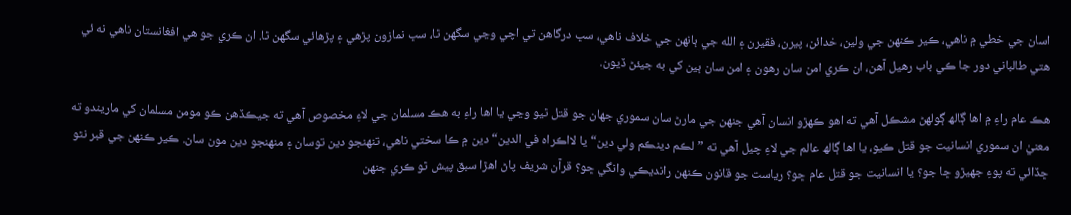اسان جي خطي ۾ ناهي، ڪير ڪنهن جي ولين، خدائن، پيرن، فقيرن ۽ الله جي ٻانهن جي خلاف ناهي، سڀ درگاهن تي اچي وڃي سگهن ٿا، سڀ نمازون پڙهي ۽ پڙهائي سگهن ٿا. ان ڪري جو هي افغانستان ناهي نه ئي هتي طالباني دور جا ڪي باب رهيل آهن، ان ڪري امن سان رهون ۽ امن سان ٻين کي به جيئڻ ڏيون.

هڪ عام راءِ ۾ اها ڳالھ ڳولهڻ مشڪل آهي ته اهو ڪهڙو انسان آهي جنهن جي مارڻ سان سموري جهان جو قتل ٿيو وڃي يا اها راءِ به هڪ مسلمان جي لاءِ مخصوص آهي ته جيڪڏهن ڪو مومن مسلمان کي ماريندو ته معنيٰ ان سموري انسانيت جو قتل ڪيو، يا اها ڳالھ عالم جي لاءِ چيل آهي ته ”لڪم دينڪم ولي دين“ يا لااڪراه في الدين“ دين ۾ ڪا سختي ناهي، تنهنجو دين توسان ۽ منهنجو دين مون سان. ڪير ڪنهن جي قبر نٿو ڇڏائي ته پوءِ جهيڙو ڇا جو؟ يا انسانيت جو قتل عام ڇو؟ رياست جو قانون ڪنهن رانديڪي وانگي ڇو؟ قرآن شريف پاڻ اهڙا سبق پيش ٿو ڪري جنهن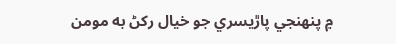۾ پنهنجي پاڙيسري جو خيال رکڻ به مومن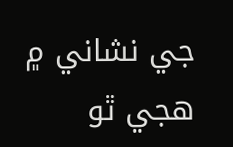جي نشاني ۾ هجي ٿو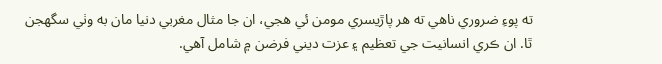ته پوءِ ضروري ناهي ته هر پاڙيسري مومن ئي هجي، ان جا مثال مغربي دنيا مان به وٺي سگهجن ٿا. ان ڪري انسانيت جي تعظيم ۽ عزت ديني فرضن ۾ شامل آهي.